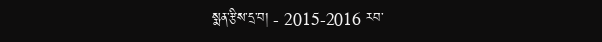སྨན་རྩིས་དྲ་བ། - 2015-2016 རབ་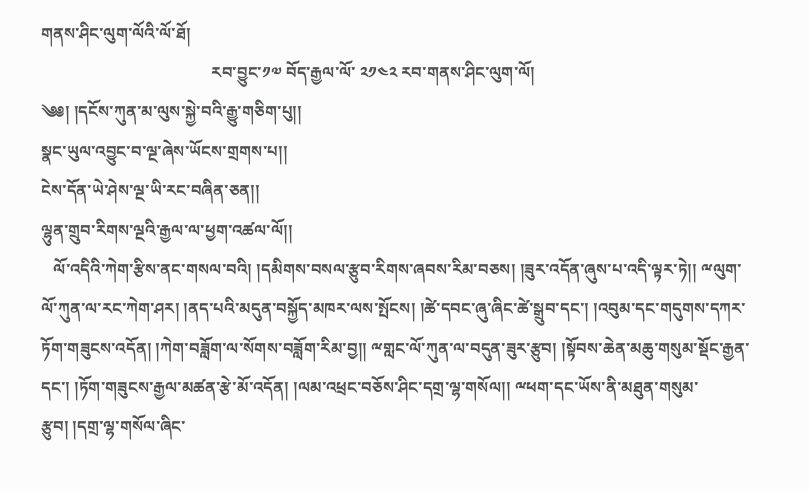གནས་ཤིང་ལུག་ལོའི་ལོ་ཐོ།
                                         རབ་བྱུང་༡༧ བོད་རྒྱལ་ལོ་ ༢༡༤༢ རབ་གནས་ཤིང་ལུག་ལོ།
༄༅། །དངོས་ཀུན་མ་ལུས་སྐྱེ་བའི་རྒྱུ་གཅིག་པུ།།
སྣང་ཡུལ་འབྱུང་བ་ལྔ་ཞེས་ཡོངས་གྲགས་པ།།
ངེས་དོན་ཡེ་ཤེས་ལྔ་ཡི་རང་བཞིན་ཅན།།
ལྷུན་གྲུབ་རིགས་ལྔའི་རྒྱལ་ལ་ཕྱག་འཚལ་ལོ།།
   ལོ་འདིའི་ཀེག་རྩིས་ནང་གསལ་བའི། །དམིགས་བསལ་རྩུབ་རིགས་ཞབས་རིམ་བཅས། །ཟུར་འདོན་ཞུས་པ་འདི་ལྟར་ཏེ།། ྋལུག་ལོ་ཀུན་ལ་རང་ཀེག་ཤར། །ནད་པའི་མདུན་བསྐྱོད་མཁར་ལས་སྤོངས། །ཚེ་དབང་ཞུ་ཞིང་ཚེ་སྒྲུབ་དང་། །འབུམ་དང་གདུགས་དཀར་ཏོག་གཟུངས་འདོན། །ཀེག་བཟློག་ལ་སོགས་བཟློག་རིམ་བྱ།། ྋགླང་ལོ་ཀུན་ལ་བདུན་ཟུར་རྩུབ། །སྟོབས་ཆེན་མཆུ་གསུམ་སྡོང་རྒྱན་དང་། །ཏོག་གཟུངས་རྒྱལ་མཚན་རྩེ་མོ་འདོན། །ལམ་འཕྲང་བཅོས་ཤིང་དགྲ་ལྷ་གསོལ།། ྋཕག་དང་ཡོས་ནི་མཐུན་གསུམ་རྩུབ། །དགྲ་ལྷ་གསོལ་ཞིང་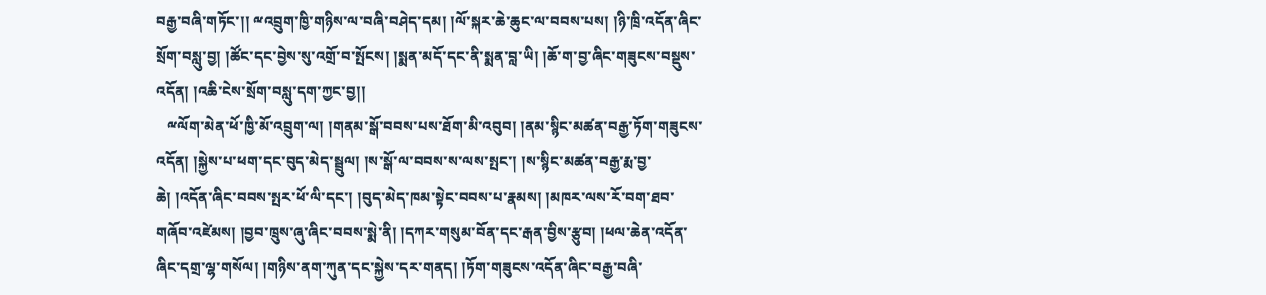བརྒྱ་བཞི་གཏོང་།། ྋའབྲུག་ཁྱི་གཉིས་ལ་བཞི་བཤེད་དམ། །ལོ་སྐར་ཆེ་ཆུང་ལ་བབས་པས། །ཉི་ཁྲི་འདོན་ཞིང་སྲོག་བསླུ་བྱ། །ཚོང་དང་བྱེས་སུ་འགྲོ་བ་སྤོངས། །སྨན་མདོ་དང་ནི་སྨན་བླ་ཡི། །ཆོ་ག་བྱ་ཞིང་གཟུངས་བསྡུས་འདོན། །འཆི་ངེས་སྲོག་བསླུ་དག་ཀྱང་བྱ།།
   ྋལོག་མེན་ཕོ་ཁྱི་མོ་འབྲུག་ལ། །གནམ་སྒོ་བབས་པས་ཐོག་མི་འབུབ། །ནམ་སྙིང་མཚན་བརྒྱ་ཏོག་གཟུངས་འདོན། །སྐྱེས་པ་ཕག་དང་བུད་མེད་སྦྲུལ། །ས་སྒོ་ལ་བབས་ས་ལས་སྤང་། །ས་སྙིང་མཚན་བརྒྱ་རྨ་བྱ་ཆེ། །འདོན་ཞིང་བབས་སྤར་ཕོ་ལི་དང་། །བུད་མེད་ཁམ་སྟེང་བབས་པ་རྣམས། །མཁར་ལས་རོ་བག་ཐབ་གཞོབ་འཛེམས། །བྱབ་ཁྲུས་ཞུ་ཞིང་བབས་སྨེ་ནི། །དཀར་གསུམ་བོན་དང་རྒན་བྱིས་རྩུབ། །ཕལ་ཆེན་འདོན་ཞིང་དགྲ་ལྷ་གསོལ། །གཉིས་ནག་ཀུན་དང་སྐྱེས་དར་གནད། །ཏོག་གཟུངས་འདོན་ཞིང་བརྒྱ་བཞི་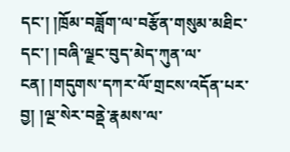དང་། །ཁྲོམ་བཟློག་ལ་བརྩོན་གསུམ་མཐིང་དང་། །བཞི་ལྗང་བུད་མེད་ཀུན་ལ་ངན། །གདུགས་དཀར་ལོ་གྲངས་འདོན་པར་བྱ། །ལྔ་སེར་བནྡེ་རྣམས་ལ་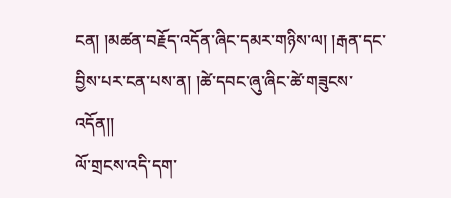ངན། །མཚན་བརྗོད་འདོན་ཞིང་དམར་གཉིས་ལ། །རྒན་དང་བྱིས་པར་ངན་པས་ན། །ཚེ་དབང་ཞུ་ཞིང་ཚེ་གཟུངས་འདོན།།
ལོ་གྲངས་འདི་དག་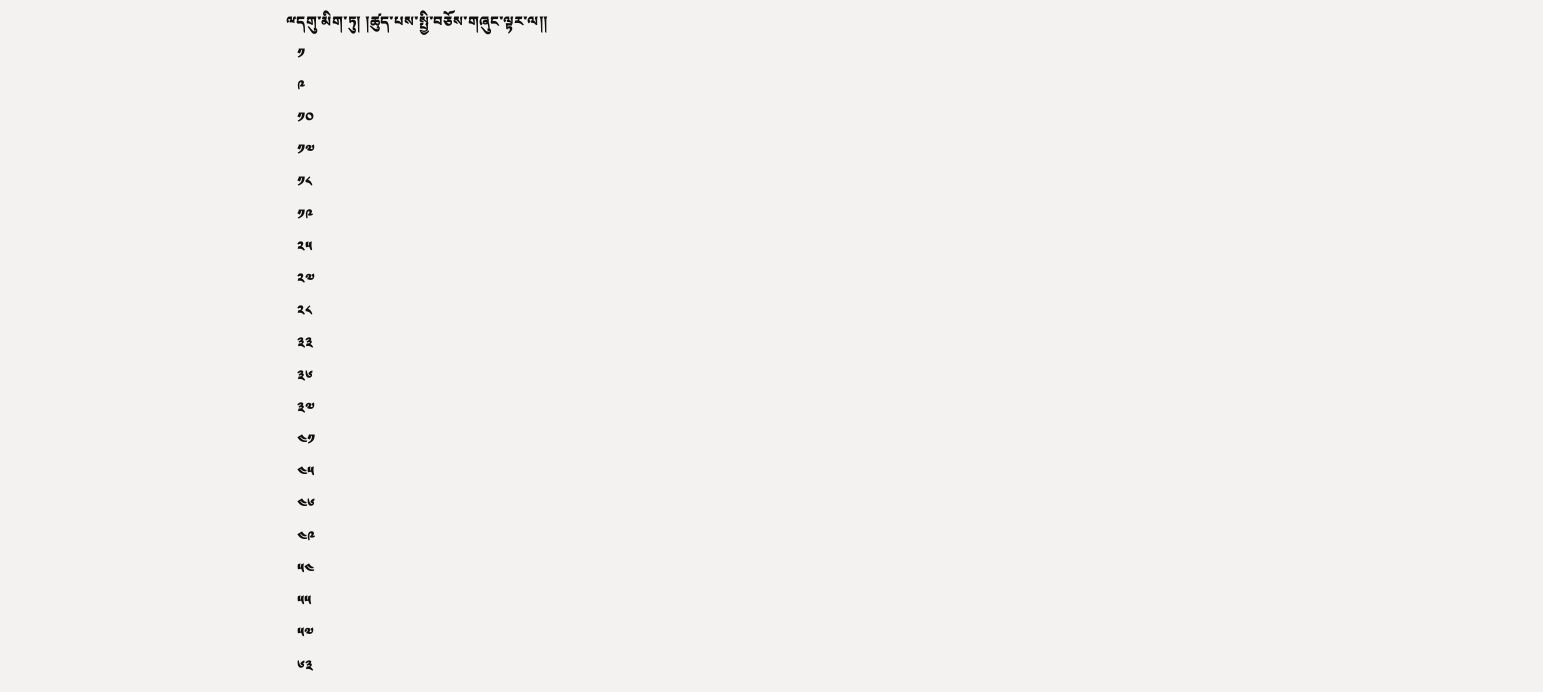ྋདགུ་མིག་ཏུ། །ཚུད་པས་སྤྱི་བཅོས་གཞུང་ལྟར་ལ།།
   ༡
   ༩
   ༡༠
   ༡༧
   ༡༨
   ༡༩
   ༢༥
   ༢༧
   ༢༨
   ༣༣
   ༣༦
   ༣༧
   ༤༡
   ༤༥
   ༤༦
   ༤༩
   ༥༤
   ༥༥
   ༥༧
   ༦༣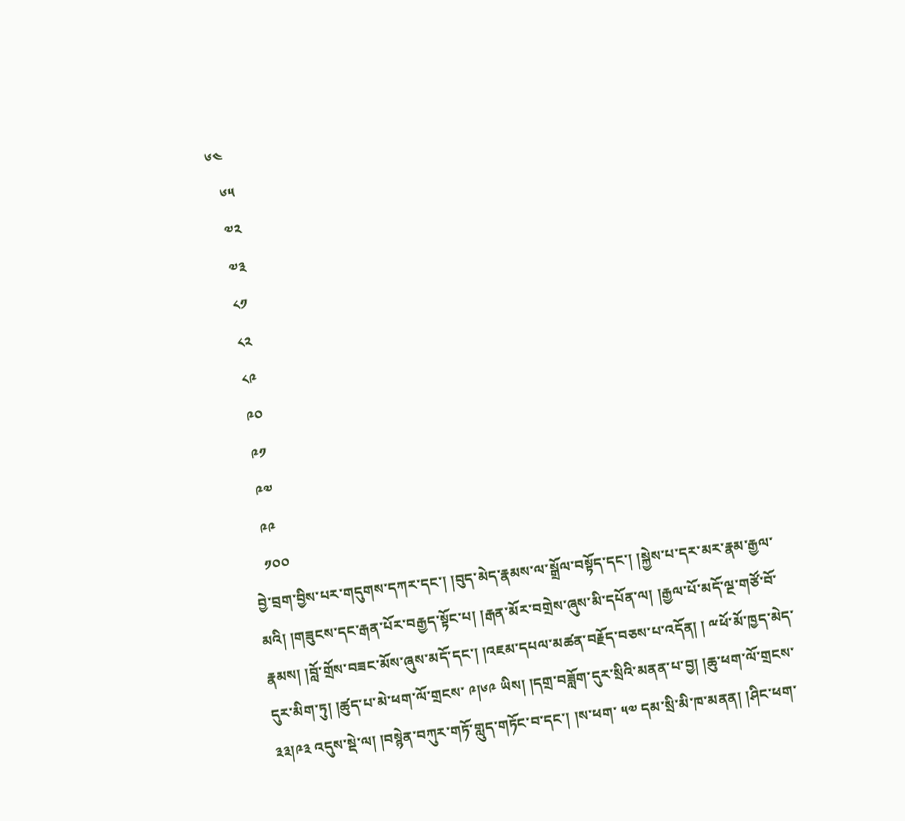༦༤
   ༦༥
   ༧༢
   ༧༣
   ༨༡
   ༨༢
   ༨༩
   ༩༠
   ༩༡
   ༩༧
   ༩༩
   ༡༠༠
བྱེ་བྲག་བྱིས་པར་གདུགས་དཀར་དང་། །བུད་མེད་རྣམས་ལ་སྒྲོལ་བསྟོད་དང་། །སྐྱེས་པ་དར་མར་རྣམ་རྒྱལ་མའི། །གཟུངས་དང་རྒན་པོར་བརྒྱད་སྟོང་པ། །རྒན་མོར་བགྲེས་ཞུས་མི་དཔོན་ལ། །རྒྱལ་པོ་མདོ་ལྔ་གཙོ་བོ་རྣམས། །བློ་གྲོས་བཟང་མོས་ཞུས་མདོ་དང་། །འཇམ་དཔལ་མཚན་བརྗོད་བཅས་པ་འདོན། ། ྋཕོ་མོ་ཁྱད་མེད་དུར་མིག་ཏུ། །ཚུད་པ་མེ་ཕག་ལོ་གྲངས་ ༩།༦༩ ཡིས། །དགྲ་བཟློག་དུར་སྲིའི་མནན་པ་བྱ། །ཆུ་ཕག་ལོ་གྲངས་ ༣༣།༩༣ འདུས་སྡེ་ལ། །བསྙེན་བཀུར་གཏོ་གླུད་གཏོང་བ་དང་། །ས་ཕག་ ༥༧ དམ་སྲི་མི་ཁ་མནན། །ཤིང་ཕག་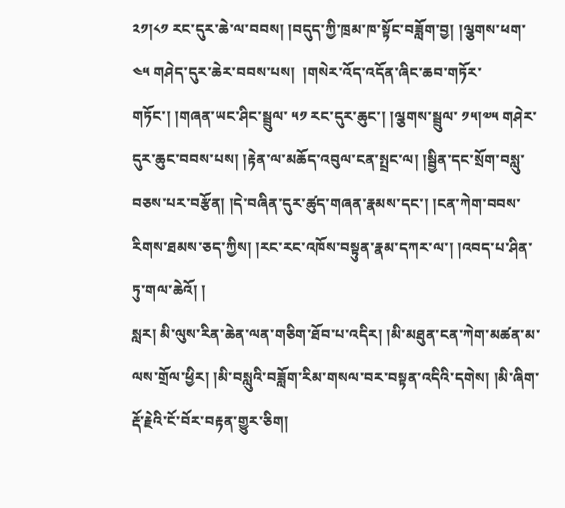༢༡།༨༡ རང་དུར་ཆེ་ལ་བབས། །བདུད་ཀྱི་ཁྲམ་ཁ་སྟོང་བཟློག་བྱ། །ལྕགས་ཕག་ ༤༥ གཤེད་དུར་ཆེར་བབས་པས།  །གསེར་འོད་འདོན་ཞིང་ཆབ་གཏོར་གཏོང་། །གཞན་ཡང་ཤིང་སྦྲུལ་ ༥༡ རང་དུར་ཆུང་། །ལྕགས་སྦྲུལ་ ༡༥།༧༥ གཤེར་དུར་ཆུང་བབས་པས། །རྟེན་ལ་མཆོད་འབུལ་ངན་སྤྲང་ལ། །སྦྱིན་དང་སྲོག་བསླུ་བཅས་པར་བརྩོན། །དེ་བཞིན་དུར་ཚུད་གཞན་རྣམས་དང་། །ངན་ཀེག་བབས་རིགས་ཐམས་ཅད་ཀྱིས། །རང་རང་འཁོས་བསྟུན་རྣམ་དཀར་ལ་། །འབད་པ་ཤིན་ཏུ་གལ་ཆེའོ། །
སླར། མི་ལུས་རིན་ཆེན་ལན་གཅིག་ཐོབ་པ་འདིར། །མི་མཐུན་ངན་ཀེག་མཚན་མ་ལས་གྲོལ་ཕྱིར། །མི་བསླུའི་བཟློག་རིམ་གསལ་བར་བསྟན་འདིའི་དགེས། །མི་ཞིག་རྡོ་རྗེའི་ངོ་བོར་བརྟན་གྱུར་ཅིག།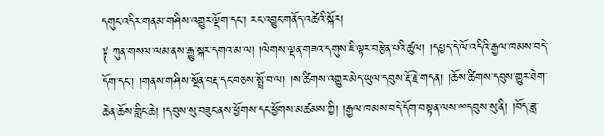དགུང་འདིར་གནམ་གཤིས་འགྱུར་ལྡོག་དང་། རང་འབྱུང་གནོད་འཚེའི་སྐོར།
༈ ཀུན་གསལ་ལམ་ནས་རྒྱུ་སྐར་དགའ་མ་ལ། །ལེགས་ལྡན་གཟའ་དགུས་ཇི་ལྟར་བརྩེན་པའི་ཚུལ། །དཔྱད་དེ་ལོ་འདིའི་རྒྱལ་ཁམས་བདེ་དོག་དང་། །གནས་གཤིས་སྔོན་བརྡ་དང་བཅས་སྤྲོ་བ་ལ། །ས་ཚིགས་འགྱུར་མེད་ཡུལ་དབུས་རྡོ་རྗེ་གདན། །ཆོས་ཚིགས་དབུས་གྱུར་ཐེག་ཆེན་ཆོས་གླིང་ཆེ། །དབུས་སུ་བཟུང་ནས་ཕྱོགས་དང་ཕྱོགས་མཚམས་ཀྱི། །རྒྱལ་ཁམས་བདེ་དོག་བསྟན་ལས་ྋདབུས་སུ་ནི། །བོད་ཟླ་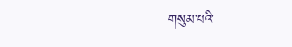གསུམ་པའི་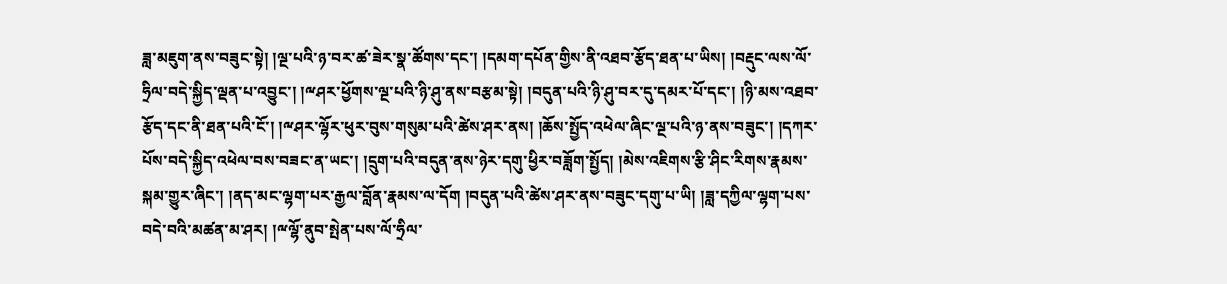ཟླ་མཇུག་ནས་བཟུང་སྟེ། །ལྔ་པའི་ཉ་བར་ཚ་ཟེར་སྣ་ཚོགས་དང་། །དམག་དཔོན་གྱིས་ནི་འཐབ་རྩོད་ཐན་པ་ཡིས། །བརྡུང་ལས་ལོ་ཧྲིལ་བདེ་སྐྱིད་ལྡན་པ་འབྱུང་། །ྋཤར་ཕྱོགས་ལྔ་པའི་ཉི་ཤུ་ནས་བརྩམ་སྟེ། །བདུན་པའི་ཉི་ཤུ་བར་དུ་དམར་པོ་དང་། །ཉི་མས་འཐབ་རྩོད་དང་ནི་ཐན་པའི་ངོ་། །ྋཤར་ལྷོར་ཕུར་བུས་གསུམ་པའི་ཚེས་ཤར་ནས། །ཆོས་སྤྱོད་འཕེལ་ཞིང་ལྔ་པའི་ཉ་ནས་བཟུང་། །དཀར་པོས་བདེ་སྐྱིད་འཕེལ་བས་བཟང་ན་ཡང་། །དྲུག་པའི་བདུན་ནས་ཉེར་དགུ་ཕྱིར་བཟློག་སྤྱོད། །མེས་འཇིགས་རྩི་ཤིང་རིགས་རྣམས་སྐམ་གྱུར་ཞིང་། །ནད་མང་ལྷག་པར་རྒྱལ་བློན་རྣམས་ལ་དོག །བདུན་པའི་ཚེས་ཤར་ནས་བཟུང་དགུ་པ་ཡི། །ཟླ་དཀྱིལ་ལྷག་པས་བདེ་བའི་མཚན་མ་ཤར། །ྋལྷོ་ནུབ་སྤེན་པས་ལོ་ཧྲིལ་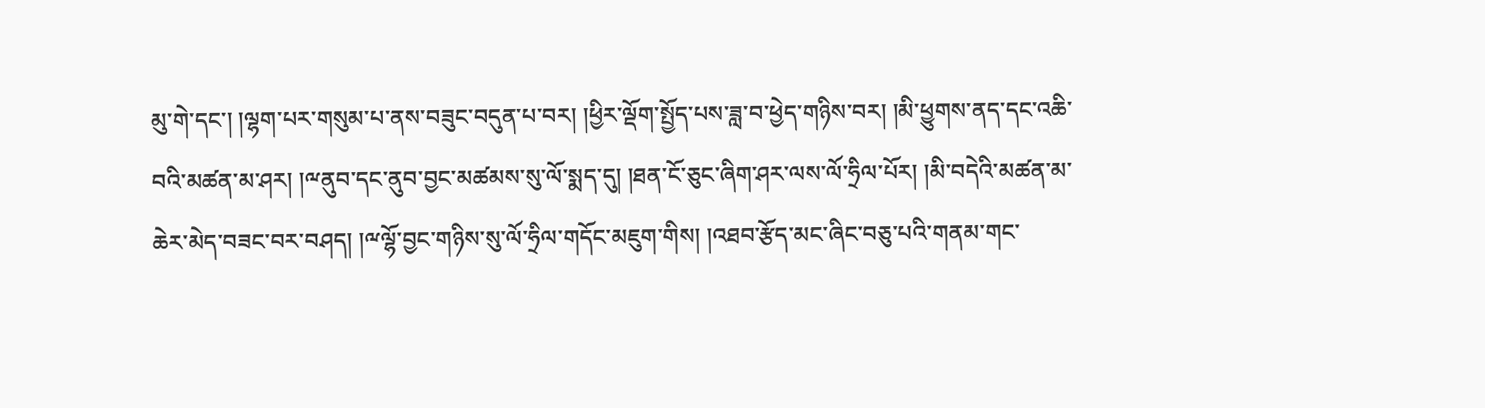མུ་གེ་དང་། །ལྷག་པར་གསུམ་པ་ནས་བཟུང་བདུན་པ་བར། །ཕྱིར་ལྡོག་སྤྱོད་པས་ཟླ་བ་ཕྱེད་གཉིས་བར། །མི་ཕྱུགས་ནད་དང་འཆི་བའི་མཚན་མ་ཤར། །ྋནུབ་དང་ནུབ་བྱང་མཚམས་སུ་ལོ་སྨད་དུ། །ཐན་ངོ་ཅུང་ཞིག་ཤར་ལས་ལོ་ཧྲིལ་པོར། །མི་བདེའི་མཚན་མ་ཆེར་མེད་བཟང་བར་བཤད། །ྋལྷོ་བྱང་གཉིས་སུ་ལོ་ཧྲིལ་གདོང་མཇུག་གིས། །འཐབ་རྩོད་མང་ཞིང་བཅུ་པའི་གནམ་གང་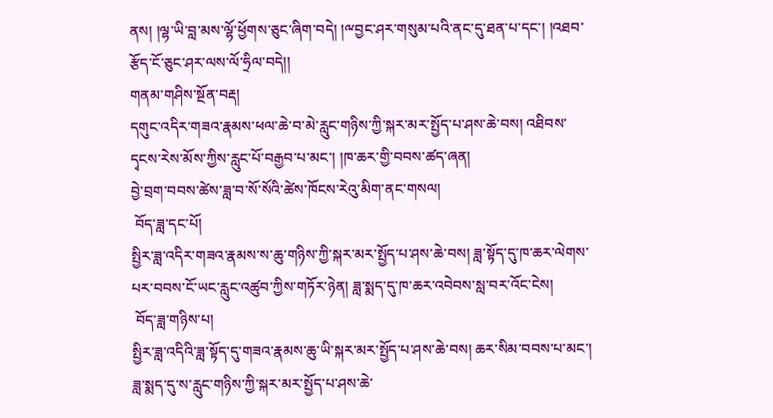ནས། །ལྷ་ཡི་བླ་མས་ལྷོ་ཕྱོགས་ཅུང་ཞིག་བདེ། །ྋབྱང་ཤར་གསུམ་པའི་ནང་དུ་ཐན་པ་དང་། །འཐབ་རྩོད་ངོ་ཅུང་ཤར་ལས་ལོ་ཧྲིལ་བདེ།།
གནམ་གཤིས་སྔོན་བརྡ།
དགུང་འདིར་གཟའ་རྣམས་ཕལ་ཆེ་བ་མེ་རླུང་གཉིས་ཀྱི་སྐར་མར་སྤྱོད་པ་ཤས་ཆེ་བས། འཐིབས་དྭངས་རེས་མོས་ཀྱིས་རླུང་པོ་བརྒྱབ་པ་མང་། །ཁ་ཆར་གྱི་བབས་ཚད་ཞན།
བྱེ་བྲག་བབས་ཚེས་ཟླ་བ་སོ་སོའི་ཚེས་ཁོངས་རེའུ་མིག་ནང་གསལ།
 བོད་ཟླ་དང་པོ།
སྤྱིར་ཟླ་འདིར་གཟའ་རྣམས་ས་ཆུ་གཉིས་ཀྱི་སྐར་མར་སྤྱོད་པ་ཤས་ཆེ་བས། ཟླ་སྟོད་དུ་ཁ་ཆར་ལེགས་པར་བབས་ངོ་ཡང་རླུང་འཚུབ་ཀྱིས་གཏོར་ཉེན། ཟླ་སྨད་དུ་ཁ་ཆར་འབེབས་སླ་བར་འོང་ངེས།
 བོད་ཟླ་གཉིས་པ།
སྤྱིར་ཟླ་འདིའི་ཟླ་སྟོད་དུ་གཟའ་རྣམས་ཆུ་ཡི་སྐར་མར་སྤྱོད་པ་ཤས་ཆེ་བས། ཆར་སིམ་བབས་པ་མང་། ཟླ་སྨད་དུ་ས་རླུང་གཉིས་ཀྱི་སྐར་མར་སྤྱོད་པ་ཤས་ཆེ་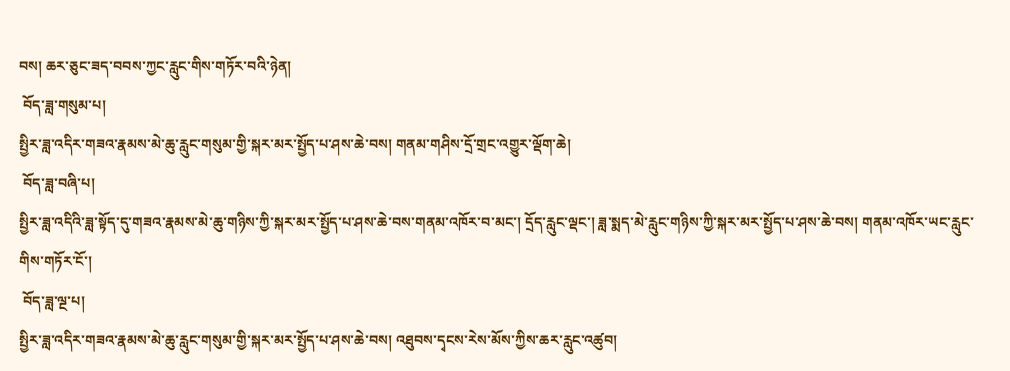བས། ཆར་ཅུང་ཟད་བབས་ཀྱང་རླུང་གིས་གཏོར་བའི་ཉེན།
 བོད་ཟླ་གསུམ་པ།
སྤྱིར་ཟླ་འདིར་གཟའ་རྣམས་མེ་ཆུ་རླུང་གསུམ་གྱི་སྐར་མར་སྤྱོད་པ་ཤས་ཆེ་བས། གནམ་གཤིས་དྲོ་གྲང་འགྱུར་ལྡོག་ཆེ།
 བོད་ཟླ་བཞི་པ།
སྤྱིར་ཟླ་འདིའི་ཟླ་སྟོད་དུ་གཟའ་རྣམས་མེ་ཆུ་གཉིས་ཀྱི་སྐར་མར་སྤྱོད་པ་ཤས་ཆེ་བས་གནམ་འཁོར་བ་མང་། དྲོད་རླུང་ལྡང་། ཟླ་སྨད་མེ་རླུང་གཉིས་ཀྱི་སྐར་མར་སྤྱོད་པ་ཤས་ཆེ་བས། གནམ་འཁོར་ཡང་རླུང་གིས་གཏོར་ངོ་།
 བོད་ཟླ་ལྔ་པ།
སྤྱིར་ཟླ་འདིར་གཟའ་རྣམས་མེ་ཆུ་རླུང་གསུམ་གྱི་སྐར་མར་སྤྱོད་པ་ཤས་ཆེ་བས། འཐུབས་དྭངས་རེས་མོས་ཀྱིས་ཆར་རླུང་འཚུབ།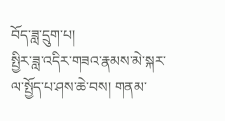བོད་ཟླ་དྲུག་པ།
སྤྱིར་ཟླ་འདིར་གཟའ་རྣམས་མེ་སྐར་ལ་སྤྱོད་པ་ཤས་ཆེ་བས། གནམ་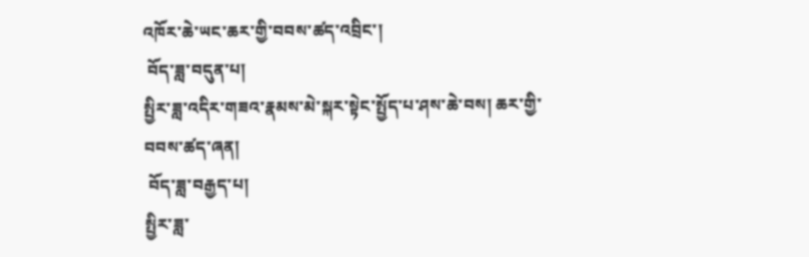འཁོར་ཆེ་ཡང་ཆར་གྱི་བབས་ཚད་འབྲིང་།
 བོད་ཟླ་བདུན་པ།
སྤྱིར་ཟླ་འདིར་གཟའ་རྣམས་མེ་སྐར་སྟེང་སྤྱོད་པ་ཤས་ཆེ་བས། ཆར་གྱི་བབས་ཚད་ཞན།
 བོད་ཟླ་བརྒྱད་པ།
སྤྱིར་ཟླ་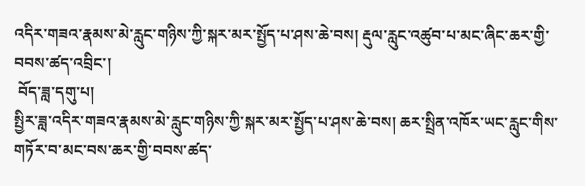འདིར་གཟའ་རྣམས་མེ་རླུང་གཉིས་ཀྱི་སྐར་མར་སྤྱོད་པ་ཤས་ཆེ་བས། རྡུལ་རླུང་འཚུབ་པ་མང་ཞིང་ཆར་གྱི་བབས་ཚད་འབྲིང་།
 བོད་ཟླ་དགུ་པ།
སྤྱིར་ཟླ་འདིར་གཟའ་རྣམས་མེ་རླུང་གཉིས་ཀྱི་སྐར་མར་སྤྱོད་པ་ཤས་ཆེ་བས། ཆར་སྤྲིན་འཁོར་ཡང་རླུང་གིས་གཏོར་བ་མང་བས་ཆར་གྱི་བབས་ཚད་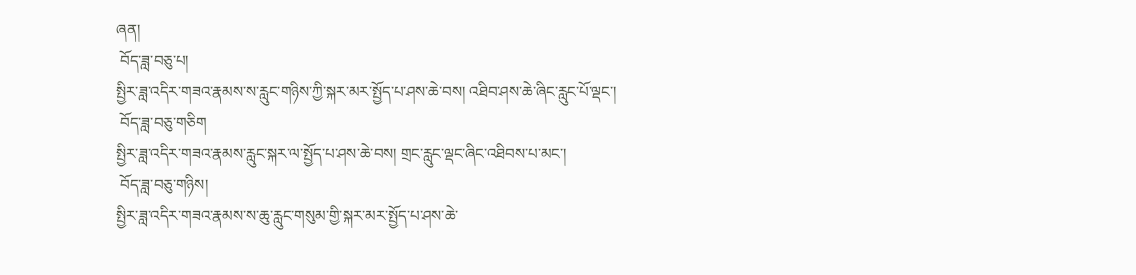ཞན།
 བོད་ཟླ་བཅུ་པ།
སྤྱིར་ཟླ་འདིར་གཟའ་རྣམས་ས་རླུང་གཉིས་ཀྱི་སྐར་མར་སྤྱོད་པ་ཤས་ཆེ་བས། འཐིབ་ཤས་ཆེ་ཞིང་རླུང་པོ་ལྡང་།
 བོད་ཟླ་བཅུ་གཅིག
སྤྱིར་ཟླ་འདིར་གཟའ་རྣམས་རླུང་སྐར་ལ་སྤྱོད་པ་ཤས་ཆེ་བས། གྲང་རླུང་ལྡང་ཞིང་འཐིབས་པ་མང་།
 བོད་ཟླ་བཅུ་གཉིས།
སྤྱིར་ཟླ་འདིར་གཟའ་རྣམས་ས་ཆུ་རླུང་གསུམ་གྱི་སྐར་མར་སྤྱོད་པ་ཤས་ཆེ་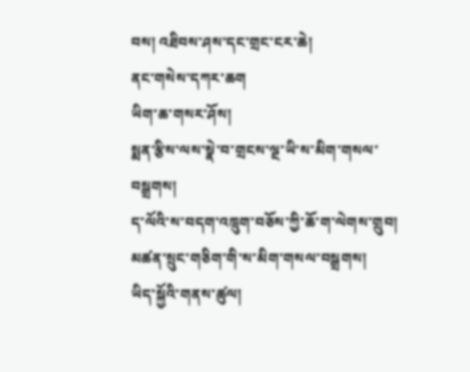བས། འཐིབས་ཤས་དང་གྲང་ངར་ཆེ།
ནང་གསེས་དཀར་ཆག
ཡིག་ཆ་གསར་ཤོས།
སྨན་རྩིས་ལས་སྣེ་བ་གྲངས་ལྔ་ཡི་ས་མིག་གསལ་བསྒྲགས།
ད་ལོའི་ས་བདག་འཁྲུག་བཅོས་ཀྱི་ཆོ་ག་ལེགས་གྲུབ།
མཚན་སྲུང་གཅིག་གི་ས་མིག་གསལ་བསྒྲགས།
ཡིད་སྐྱོའི་གནས་ཚུལ།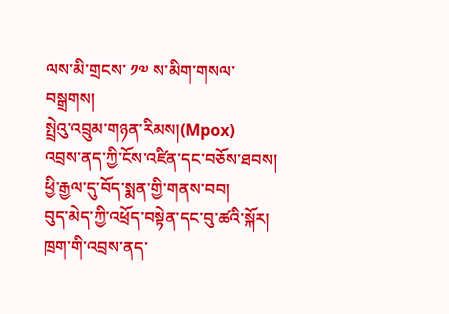ལས་མི་གྲངས་ ༡༧ ས་མིག་གསལ་བསྒྲགས།
སྤྲེའུ་འབྲུམ་གཉན་རིམས།(Mpox)
འབྲས་ནད་ཀྱི་ངོས་འཛིན་དང་བཅོས་ཐབས།
ཕྱི་རྒྱལ་དུ་བོད་སྨན་གྱི་གནས་བབ།
བུད་མེད་ཀྱི་འཕྲོད་བསྟེན་དང་བུ་ཚའི་སྐོར།
ཁྲག་གི་འབྲས་ནད་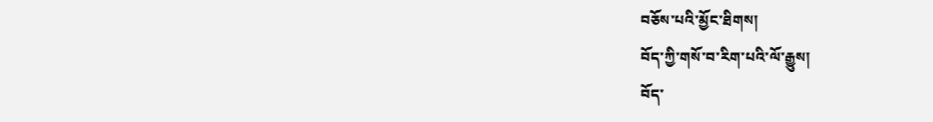བཅོས་པའི་མྱོང་ཐིགས།
བོད་ཀྱི་གསོ་བ་རིག་པའི་ལོ་རྒྱུས།
བོད་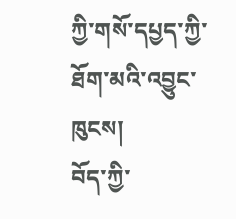ཀྱི་གསོ་དཔྱད་ཀྱི་ཐོག་མའི་འབྱུང་ཁུངས།
བོད་ཀྱི་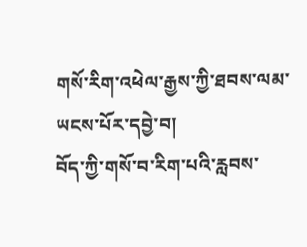གསོ་རིག་འཕེལ་རྒྱས་ཀྱི་ཐབས་ལམ་ཡངས་པོར་དབྱེ་བ།
བོད་ཀྱི་གསོ་བ་རིག་པའི་རླབས་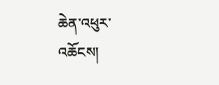ཆེན་འཕུར་འཆོངས།